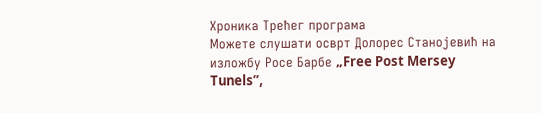Хроника Трећег програма
Можете слушати осврт Долорес Станојевић на изложбу Росе Барбе „Free Post Mersey Tunels”,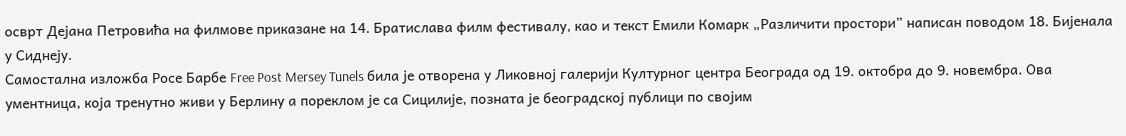осврт Дејана Петровића на филмове приказане на 14. Братислава филм фестивалу, као и текст Емили Комарк „Различити простори” написaн поводом 18. Бијенала у Сиднеју.
Самостална изложба Росе Барбе Free Post Mersey Tunels била је отворена у Ликовној галерији Културног центра Београда од 19. октобра до 9. новембра. Ова ументница, која тренутно живи у Берлину а пореклом је са Сицилије, позната је београдској публици по својим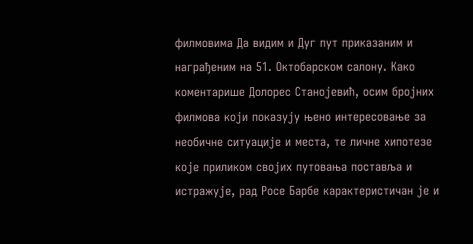филмовима Да видим и Дуг пут приказаним и награђеним на 51. Октобарском салону. Како коментарише Долорес Станојевић, осим бројних филмова који показују њено интересовање за необичне ситуације и места, те личне хипотезе које приликом својих путовања поставља и истражује, рад Росе Барбе карактеристичан је и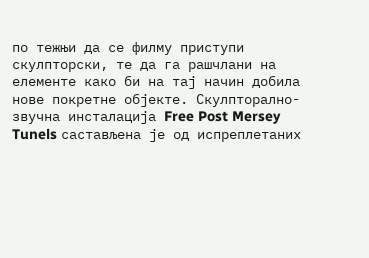по тежњи да се филму приступи скулпторски, те да га рашчлани на елементе како би на тај начин добила нове покретне објекте. Скулпторално-звучна инсталација Free Post Mersey Tunels састављена је од испреплeтаних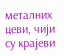металних цеви, чији су крајеви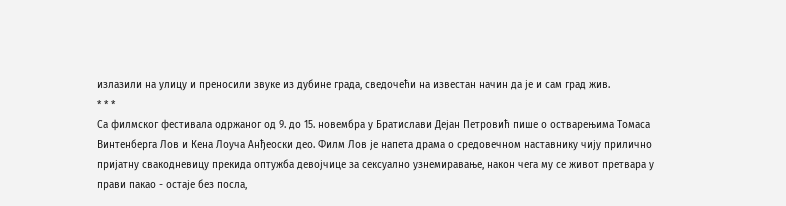излазили на улицу и преносили звуке из дубине града, сведочећи на известан начин да је и сам град жив.
* * *
Са филмског фестивала одржаног од 9. до 15. новембра у Братислави Дејан Петровић пише о остварењима Томаса Винтенберга Лов и Кена Лоуча Анђеоски део. Филм Лов је напета драма о средовечном наставнику чију прилично пријатну свакодневицу прекида оптужба девојчице за сексуално узнемиравање, након чега му се живот претвара у прави пакао - остаје без посла,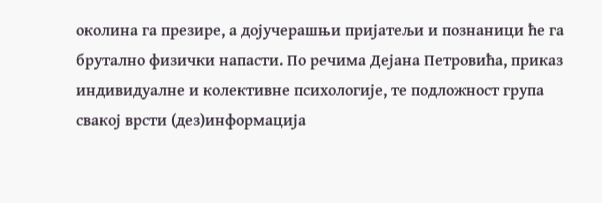околина га презире, а дојучерашњи пријатељи и познаници ће га брутално физички напасти. По речима Дејана Петровића, приказ индивидуалне и колективне психологије, те подложност група свакој врсти (дез)информација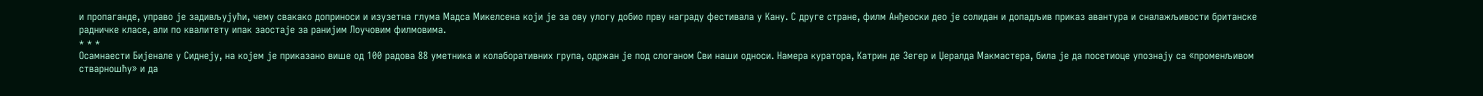и пропаганде, управо је задивљујући, чему свакако доприноси и изузетна глума Мадса Микелсена који је за ову улогу добио прву награду фестивала у Кану. С друге стране, филм Анђеоски део је солидан и допадљив приказ авантура и сналажљивости британске радничке класе, али по квалитету ипак заостаје за ранијим Лоучовим филмовима.
* * *
Осамнаести Бијеналe у Сиднеју, на којем је приказано више од 100 радова 88 уметника и колаборативних група, одржан је под слоганом Сви наши односи. Намера куратора, Катрин де Зегер и Џералда Макмастера, била је да посетиоце упознају са «променљивом стварношћу» и да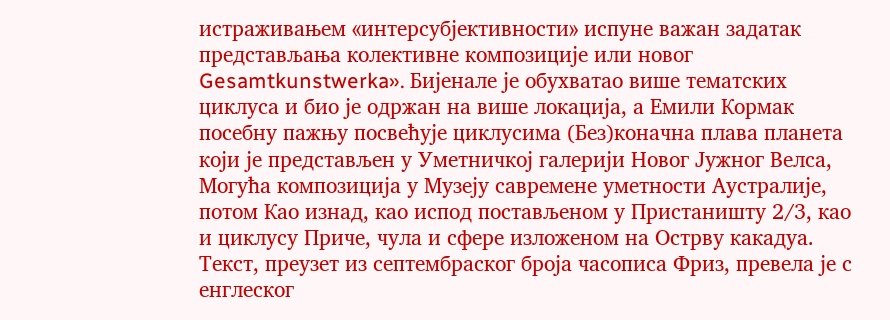истраживањем «интерсубјективности» испуне важан задатак представљања колективне композиције или новог Gesamtkunstwerka». Бијенале је обухватао више тематских циклуса и био је одржан на више локација, а Емили Кормак посебну пажњу посвећује циклусима (Без)коначна плава планета који је представљен у Уметничкој галерији Новог Јужног Велса, Могућа композиција у Музеју савремене уметности Аустралије, потом Каo изнад, као испод постављеном у Пристаништу 2/3, као и циклусу Приче, чула и сфере изложеном на Острву какадуа. Текст, преузет из септембраског броја часописа Фриз, превела је с енглеског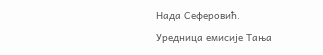Нада Сеферовић.
Уредница емисије Тања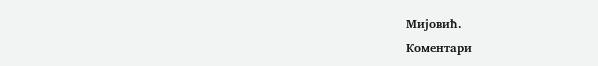Мијовић.
Коментари